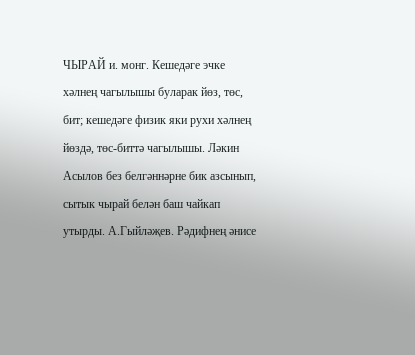ЧЫРАЙ и. монг. Кешедәге эчке хәлнең чагылышы буларак йөз, төс, бит; кешедәге физик яки рухи хәлнең йөздә, төс-биттә чагылышы. Ләкин Асылов без белгәннәрне бик азсынып, сытык чырай белән баш чайкап утырды. А.Гыйләҗев. Рәдифнең әнисе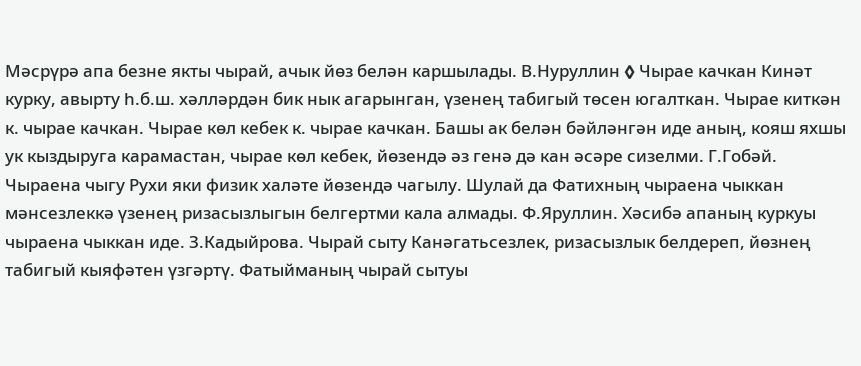Мәсрүрә апа безне якты чырай, ачык йөз белән каршылады. В.Нуруллин ◊ Чырае качкан Кинәт курку, авырту һ.б.ш. хәлләрдән бик нык агарынган, үзенең табигый төсен югалткан. Чырае киткән к. чырае качкан. Чырае көл кебек к. чырае качкан. Башы ак белән бәйләнгән иде аның, кояш яхшы ук кыздыруга карамастан, чырае көл кебек, йөзендә әз генә дә кан әсәре сизелми. Г.Гобәй. Чыраена чыгу Рухи яки физик халәте йөзендә чагылу. Шулай да Фатихның чыраена чыккан мәнсезлеккә үзенең ризасызлыгын белгертми кала алмады. Ф.Яруллин. Хәсибә апаның куркуы чыраена чыккан иде. З.Кадыйрова. Чырай сыту Канәгатьсезлек, ризасызлык белдереп, йөзнең табигый кыяфәтен үзгәртү. Фатыйманың чырай сытуы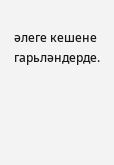әлеге кешене гарьләндерде.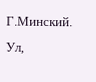Г.Минский. Ул,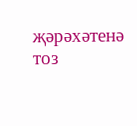җәрәхәтенә тоз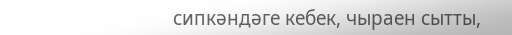сипкәндәге кебек, чыраен сытты,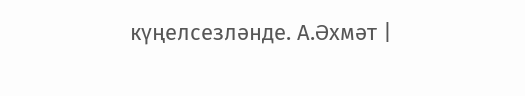күңелсезләнде. А.Әхмәт |